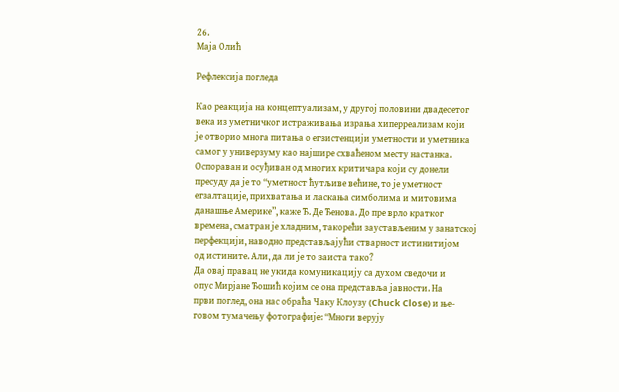26.
Маја Олић

Рефлексија погледа

Као реакција на концептуализам, у другој половини двадесетог
века из уметничког истраживања израња хиперреализам који
је отворио многа питања о егзистенцији уметности и уметника
самог у универзуму као најшире схваћеном месту настанка.
Оспораван и осуђиван од многих критичара који су донели
пресуду да је то “уметност ћутљиве већине, то је уметност
егзалтације, прихватања и ласкања симболима и митовима
данашње Америке”, каже Ђ. Де Ђенова. До пре врло кратког
времена, сматран је хладним, такорећи заустављеним у занатској
перфекцији, наводно представљајући стварност истинитијом
од истините. Али, да ли је то заиста тако?
Да овај правац не укида комуникацију са духом сведочи и
опус Мирјане Ђошић којим се она представља јавности. На
први поглед, она нас обраћа Чаку Клоузу (Chuck Close) и ње-
говом тумачењу фотографије: “Многи верују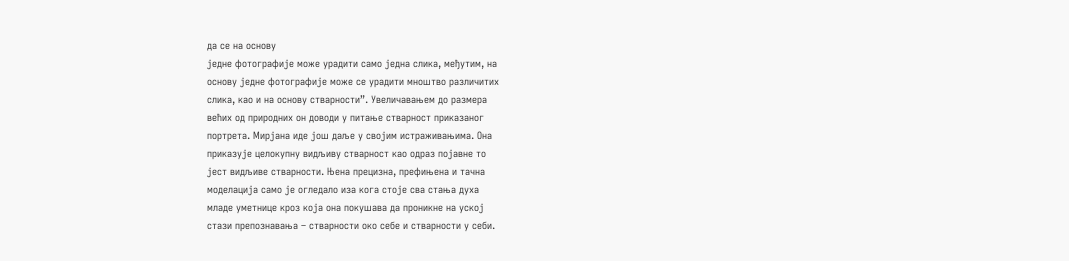да се на основу
једне фотографије може урадити само једна слика, међутим, на
основу једне фотографије може се урадити мноштво различитих
слика, као и на основу стварности”. Увеличавањем до размера
већих од природних он доводи у питање стварност приказаног
портрета. Мирјана иде још даље у својим истраживањима. Она
приказује целокупну видљиву стварност као одраз појавне то
јест видљиве стварности. Њена прецизна, префињена и тачна
моделација само је огледало иза кога стоје сва стања духа
младе уметнице кроз која она покушава да проникне на уској
стази препознавања – стварности око себе и стварности у себи.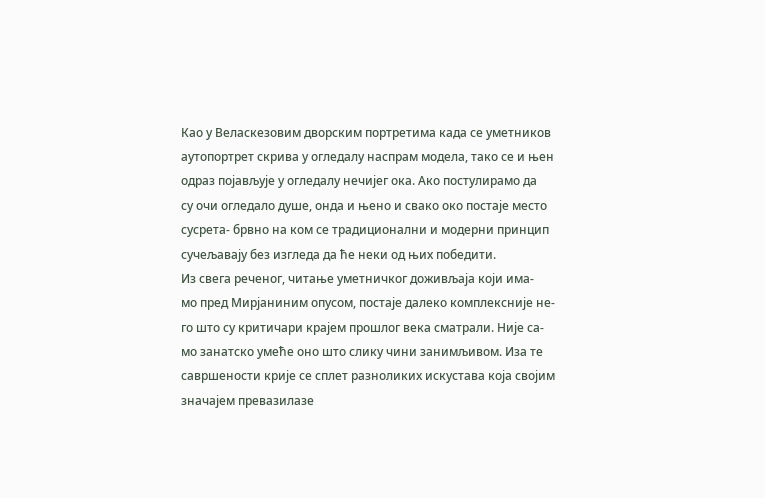Као у Веласкезовим дворским портретима када се уметников
аутопортрет скрива у огледалу наспрам модела, тако се и њен
одраз појављује у огледалу нечијег ока. Ако постулирамо да
су очи огледало душе, онда и њено и свако око постаје место
сусрета- брвно на ком се традиционални и модерни принцип
сучељавају без изгледа да ће неки од њих победити.
Из свега реченог, читање уметничког доживљаја који има-
мо пред Мирјаниним опусом, постаје далеко комплексније не-
го што су критичари крајем прошлог века сматрали. Није са-
мо занатско умеће оно што слику чини занимљивом. Иза те
савршености крије се сплет разноликих искустава која својим
значајем превазилазе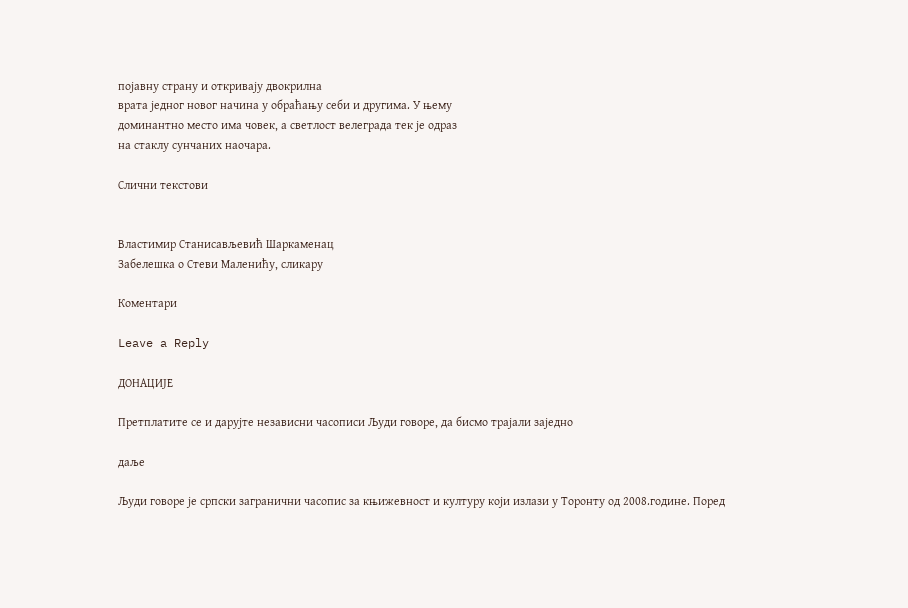појавну страну и откривају двокрилна
врата једног новог начина у обраћању себи и другима. У њему
доминантно место има човек, а светлост велеграда тек је одраз
на стаклу сунчаних наочара.

Слични текстови


Властимир Станисављевић Шаркаменац
Забелешка о Стеви Маленићу, сликару

Коментари

Leave a Reply

ДОНАЦИЈЕ

Претплатите се и дарујте независни часописи Људи говоре, да бисмо трајали заједно

даље

Људи говоре је српски загранични часопис за књижевност и културу који излази у Торонту од 2008.године. Поред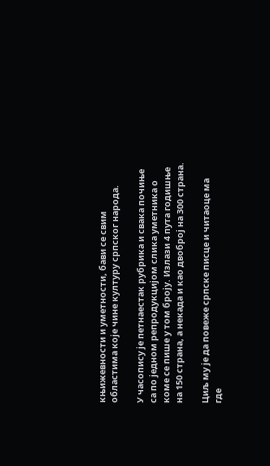књижевности и уметности, бави се свим областима које чине културу српског народа.

У часопису је петнаестак рубрика и свака почиње са по једном репродукцијом слика уметника о коме се пише у том броју. Излази 4 пута годишње на 150 страна, а некада и као двоброј на 300 страна.

Циљ му је да повеже српске писце и читаоце ма где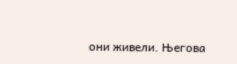они живели. Његова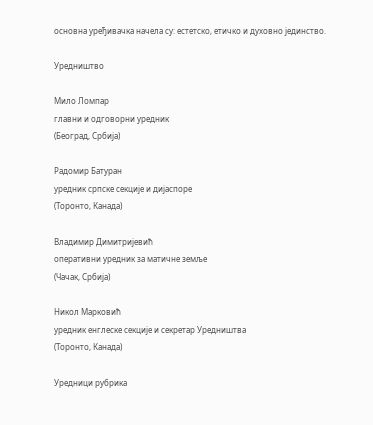основна уређивачка начела су: естетско, етичко и духовно јединство.

Уредништво

Мило Ломпар
главни и одговорни уредник
(Београд, Србија)

Радомир Батуран
уредник српске секције и дијаспоре
(Торонто, Канада)

Владимир Димитријевић
оперативни уредник за матичне земље
(Чачак, Србија)

Никол Марковић
уредник енглеске секције и секретар Уредништва
(Торонто, Канада)

Уредници рубрика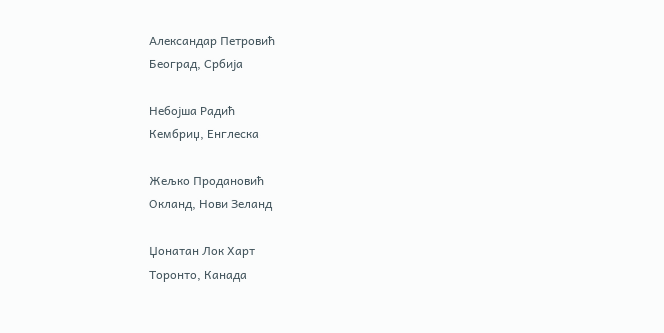Александар Петровић
Београд, Србија

Небојша Радић
Кембриџ, Енглеска

Жељко Продановић
Окланд, Нови Зеланд

Џонатан Лок Харт
Торонто, Канада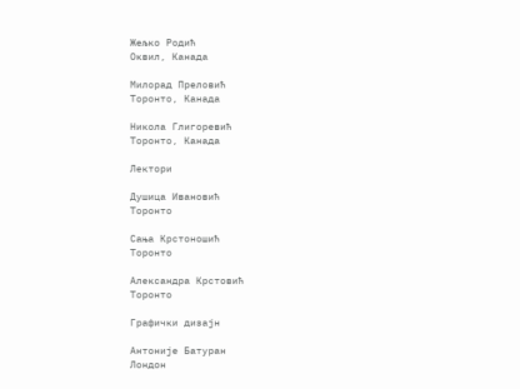Жељко Родић
Оквил, Канада

Милорад Преловић
Торонто, Канада

Никола Глигоревић
Торонто, Канада

Лектори

Душица Ивановић
Торонто

Сања Крстоношић
Торонто

Александра Крстовић
Торонто

Графички дизајн

Антоније Батуран
Лондон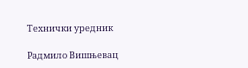Технички уредник

Радмило Вишњевац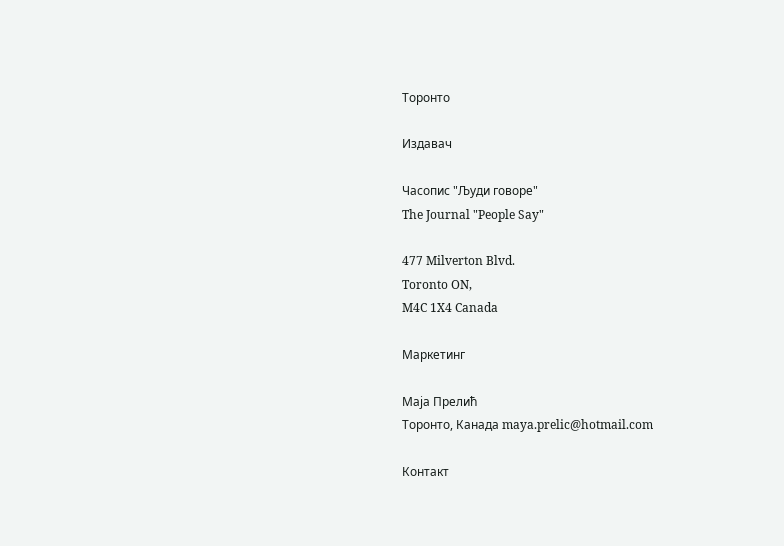Торонто

Издавач

Часопис "Људи говоре"
The Journal "People Say"

477 Milverton Blvd.
Toronto ON,
M4C 1X4 Canada

Маркетинг

Маја Прелић
Торонто, Канада maya.prelic@hotmail.com

Контакт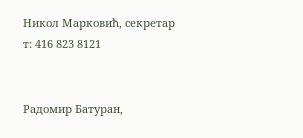Никол Марковић, секретар
т: 416 823 8121


Радомир Батуран,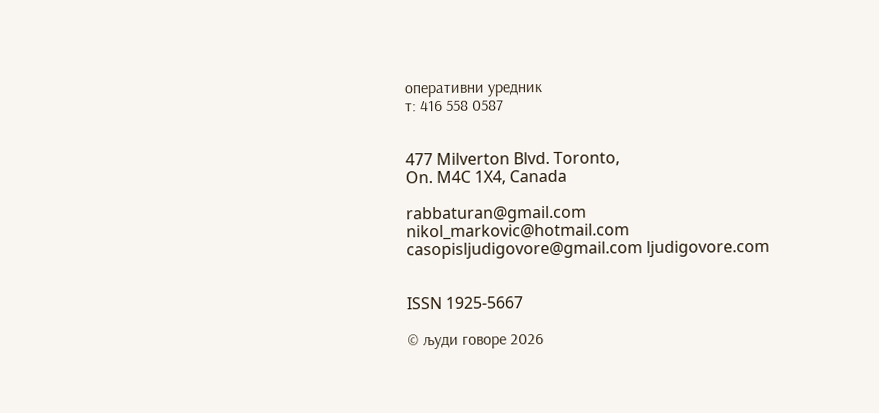oперативни уредник
т: 416 558 0587


477 Milverton Blvd. Toronto,
On. M4C 1X4, Canada

rabbaturan@gmail.com nikol_markovic@hotmail.com casopisljudigovore@gmail.com ljudigovore.com


ISSN 1925-5667

© људи говоре 2026